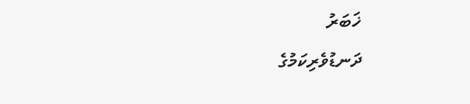ޚަބަރު
ދަނޑުވެރިކަމުގެ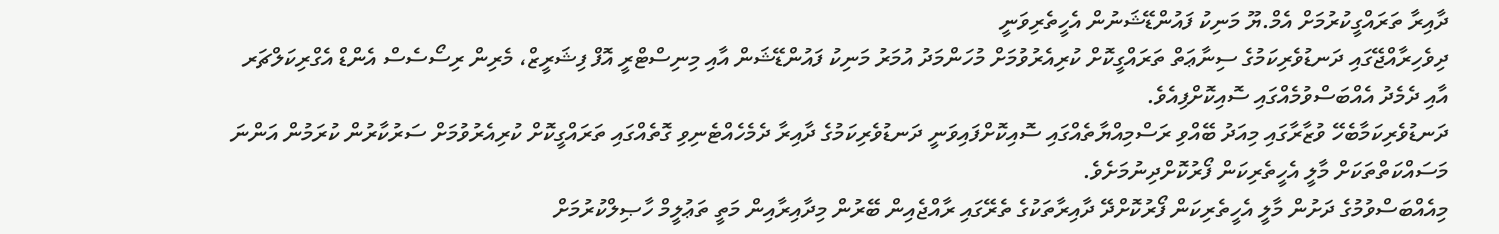ދާއިރާ ތަރައްގީކުރުމަށް އެމް.ޔޫ މަނިކު ފައުންޑޭޝަނުން އެހީތެރިވަނީ
ދިވެހިރާއްޖޭގައި ދަނޑުވެރިކަމުގެ ސިނާޢަތް ތަރައްގީކޮށް ކުރިއެރުވުމަށް މުހަންމަދު އުމަރު މަނިކު ފައުންޑޭޝަން އާއި މިނިސްޓްރީ އޮފް ފިޝަރީޒް، މެރިން ރިސޯސެސް އެންޑް އެގްރިކަލްޗަރ އާއި ދެމެދު އެއްބަސްވުމެއްގައި ސޮއިކޮށްފިއެވެ.
ދަނޑުވެރިކަމާބެހޭ ވުޒާރާގައި މިއަދު ބޭއްވި ރަސްމިއްޔާތެއްގައި ސޮއިކޮށްފައިވަނީ ދަނޑުވެރިކަމުގެ ދާއިރާ ދެމެހެއްޓެނިވި ގޮތެއްގައި ތަރައްގީކޮށް ކުރިއެރުވުމަށް ސަރުކާރުން ކުރަމުން އަންނަ މަސައްކަތްތަކަށް މާލީ އެހީތެރިކަން ފޯރުކޮށްދިނުމަށެވެ.
މިއެއްބަސްވުމުގެ ދަށުން މާލީ އެހީތެރިކަން ފޯރުކޮށްދޭ ދާއިރާތަކުގެ ތެރޭގައި ރާއްޖެއިން ބޭރުން މިދާއިރާއިން މަތީ ތަޢުލީމް ހާޞިލްކުރުމަށް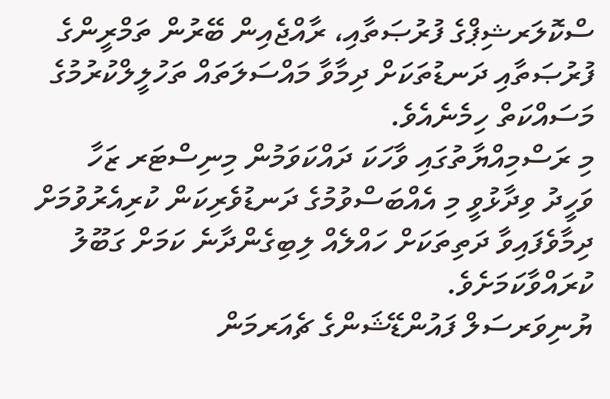ސްކޮލަރޝިޕްގެ ފުރުޞަތާއި، ރާއްޖެއިން ބޭރުން ތަމްރީންގެ ފުރުޞަތާއި ދަނޑުތަކަށް ދިމާވާ މައްސަލަތައް ތަހުލީލްކުރުމުގެ މަސައްކަތް ހިމެނެއެވެ.
މި ރަސްމިއްޔާތުގައި ވާހަކަ ދައްކަވަމުން މިނިސްޓަރ ޒަހާ ވަހީދު ވިދާޅުވީ މި އެއްބަސްވުމުގެ ދަނޑުވެރިކަން ކުރިއެރުވުމަށް ދިމާވެފައިވާ ދަތިތަކަށް ހައްލެއް ލިބިގެންދާނެ ކަމަށް ގަބޫލު ކުރައްވާކަމަށެވެ.
ޔުނިވަރސަލް ފައުންޑޭޝަންގެ ޗެއަރމަން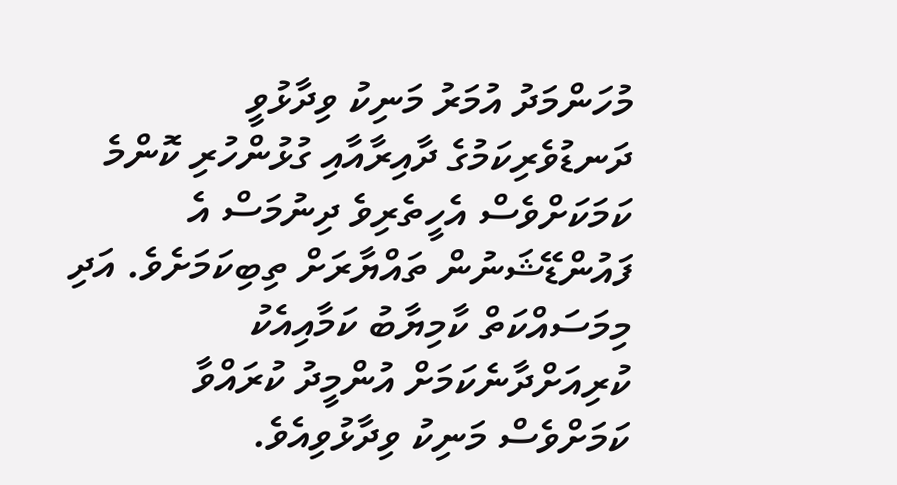މުހަންމަދު އުމަރު މަނިކު ވިދާޅުވީ ދަނޑުވެރިކަމުގެ ދާއިރާއާއި ގުޅުންހުރި ކޮންމެ ކަމަކަށްވެސް އެހީތެރިވެ ދިނުމަސް އެ ފައުންޑޭޝަނުން ތައްޔާރަށް ތިބިކަމަށެވެ. އަދި މިމަސައްކަތް ކާމިޔާބު ކަމާއިއެކު ކުރިއަށްދާނެކަމަށް އުންމީދު ކުރައްވާ ކަމަށްވެސް މަނިކު ވިދާޅުވިއެވެ.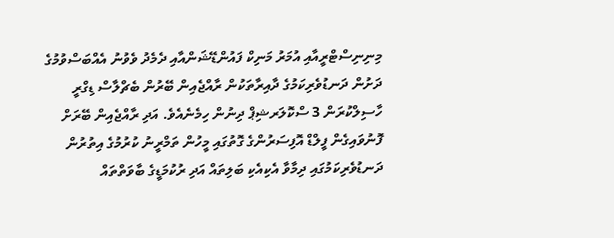މިނިނިސްޓްރީއާއި އުމަރު މަނިކް ފައުންޑޭޝަންއާއި ދެމެދު ވެވުނު އެއްބަސްވުމުގެ ދަށުން ދަނޑުވެރިކަމުގެ ދާއިރާތަކުން ރާއްޖެއިން ބޭރުން ބެޗްލާސް ޑިގްރީ ހާސިލްކުރަން 3 ސްކޮލަރޝިޕް ދިނުން ހިމެނެއެވެ. އަދި ރާއްޖެއިން ބޭރަށް ފޮނުވައިގެން ފީލްޑް އޮފިސަރުންގެ ގޮތުގައި މީހުން ތަމްރީނު ކުރުމުގެ އިތުރުން ދަނޑުވެރިކަމުގައި ދިމާވާ އެކިއެކި ބަލިތައް އަދި ރުކުމަޑީގެ ބާވަތްތައް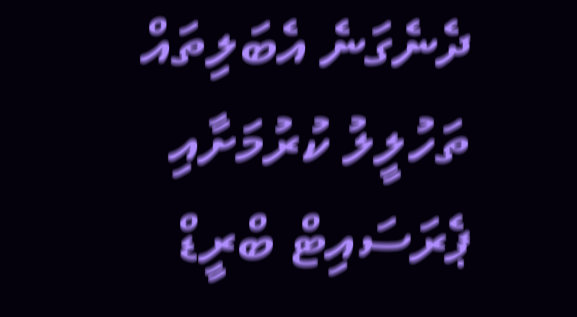ދެނެގަނެ އެބަލިތައް ތަހުލީލު ކުރުމަށާއި ޕެރަސައިޓް ބްރީޑް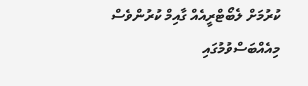ކުރުމަށް ލެބޯޓްރީއެއް ގާއިމް ކުރުންވެސް މިއެއްބަސްވުމުގައި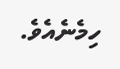ހިމެނެއެވެ.